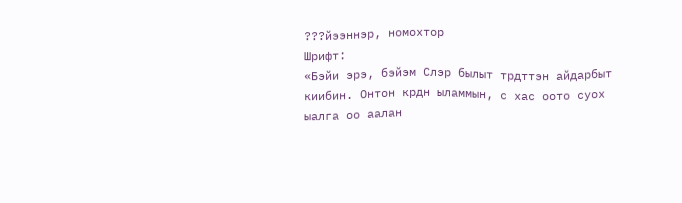???йээннэр, номохтор
Шрифт:
«Бэйи эрэ, бэйэм Слэр былыт трдттэн айдарбыт киибин. Онтон крдн ыламмын, с хас оото суох ыалга оо аалан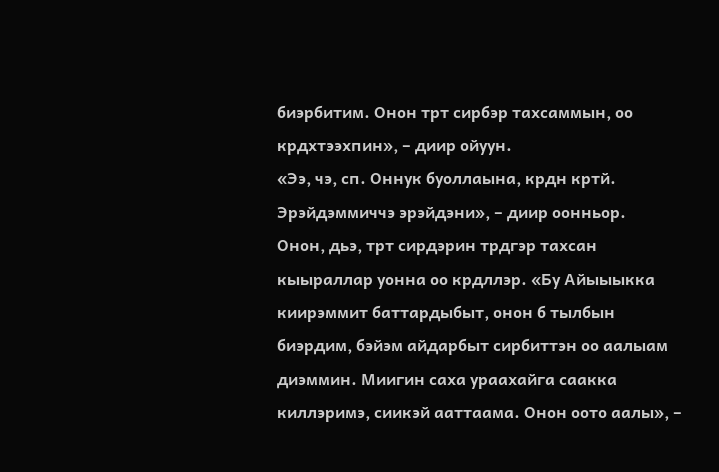биэрбитим. Онон трт сирбэр тахсаммын, оо крдхтээхпин», – диир ойуун.
«Ээ, чэ, сп. Оннук буоллаына, крдн кртй. Эрэйдэммиччэ эрэйдэни», – диир оонньор.
Онон, дьэ, трт сирдэрин трдгэр тахсан кыыраллар уонна оо крдллэр. «Бу Айыыыкка киирэммит баттардыбыт, онон б тылбын биэрдим, бэйэм айдарбыт сирбиттэн оо аалыам диэммин. Миигин саха ураахайга саакка киллэримэ, сиикэй ааттаама. Онон оото аалы», –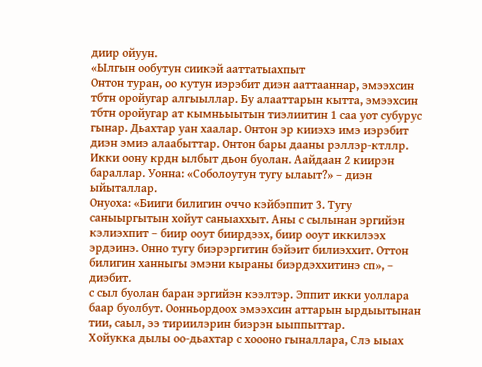диир ойуун.
«Ылгын ообутун сиикэй ааттатыахпыт
Онтон туран, оо кутун иэрэбит диэн ааттааннар, эмээхсин тбтн оройугар алгыыллар. Бу алааттарын кытта, эмээхсин тбтн оройугар ат кымньыытын тиэлиитин 1 саа уот субурус гынар. Дьахтар уан хаалар. Онтон эр кииэхэ имэ иэрэбит диэн эмиэ алаабыттар. Онтон бары дааны рэллэр-ктллр. Икки оону крдн ылбыт дьон буолан. Аайдаан 2 киирэн бараллар. Уонна: «Соболоутун тугу ылаыт?» – диэн ыйыталлар.
Онуоха: «Бииги билигин оччо кэйбэппит 3. Тугу саныыргытын хойут саныаххыт. Аны с сылынан эргийэн кэлиэхпит – биир ооут биирдээх, биир ооут иккилээх эрдэинэ. Онно тугу биэрэргитин бэйэит билиэххит. Оттон билигин ханныгы эмэни кыраны биэрдэххитинэ сп», – диэбит.
с сыл буолан баран эргийэн кээлтэр. Эппит икки уоллара баар буолбут. Оонньордоох эмээхсин аттарын ырдыытынан тии, саыл, ээ тириилэрин биэрэн ыыппыттар.
Хойукка дылы оо-дьахтар с хоооно гыналлара, Слэ ыыах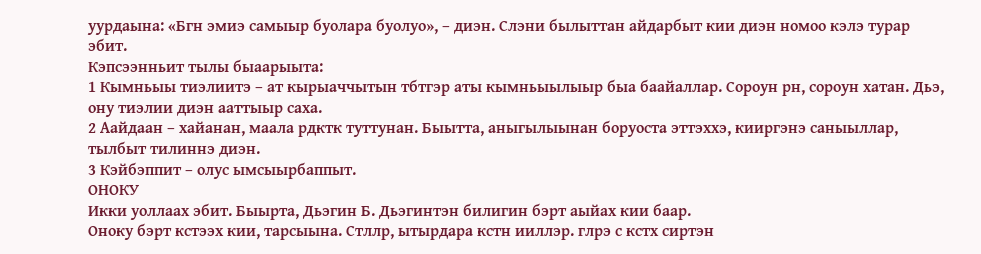уурдаына: «Бгн эмиэ самыыр буолара буолуо», – диэн. Слэни былыттан айдарбыт кии диэн номоо кэлэ турар эбит.
Кэпсээнньит тылы быаарыыта:
1 Кымньыы тиэлиитэ – ат кырыаччытын тбтгэр аты кымньыылыыр быа баайаллар. Сороун рн, сороун хатан. Дьэ, ону тиэлии диэн ааттыыр саха.
2 Аайдаан – хайанан, маала рдктк туттунан. Быытта, аныгылыынан боруоста эттэххэ, кииргэнэ саныыллар, тылбыт тилиннэ диэн.
3 Кэйбэппит – олус ымсыырбаппыт.
ОНОКУ
Икки уоллаах эбит. Быырта, Дьэгин Б. Дьэгинтэн билигин бэрт аыйах кии баар.
Оноку бэрт кстээх кии, тарсыына. Стллр, ытырдара кстн ииллэр. глрэ с кстх сиртэн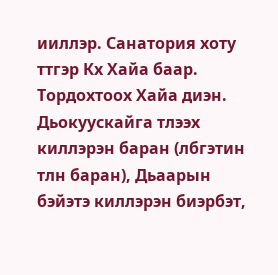ииллэр. Санатория хоту ттгэр Кх Хайа баар. Тордохтоох Хайа диэн. Дьокуускайга тлээх киллэрэн баран (лбгэтин тлн баран), Дьаарын бэйэтэ киллэрэн биэрбэт,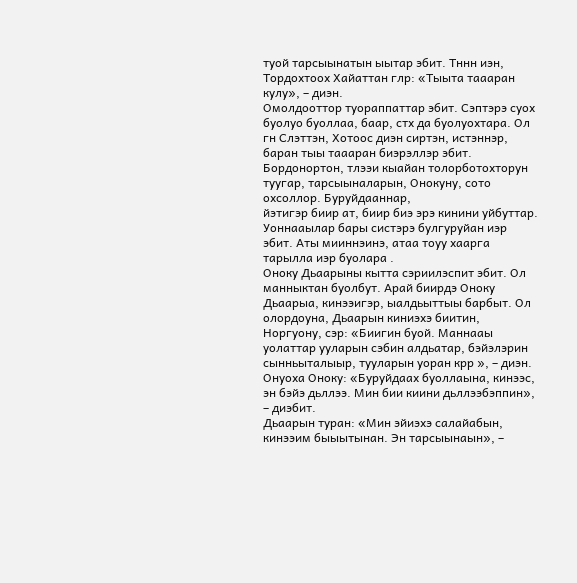туой тарсыынатын ыытар эбит. Тннн иэн, Тордохтоох Хайаттан глр: «Тыыта таааран кулу», – диэн.
Омолдооттор туораппаттар эбит. Сэптэрэ суох буолуо буоллаа, баар, стх да буолуохтара. Ол гн Слэттэн, Хотоос диэн сиртэн, истэннэр, баран тыы таааран биэрэллэр эбит.
Бордонортон, тлээи кыайан толорботохторун туугар, тарсыыналарын, Онокуну, сото охсоллор. Буруйдааннар,
йэтигэр биир ат, биир биэ эрэ кинини уйбуттар. Уоннааылар бары систэрэ булгуруйан иэр эбит. Аты мииннэинэ, атаа тоуу хаарга тарылла иэр буолара .
Оноку Дьаарыны кытта сэриилэспит эбит. Ол манныктан буолбут. Арай биирдэ Оноку Дьаарыа, кинээигэр, ыалдьыттыы барбыт. Ол олордоуна, Дьаарын киниэхэ биитин, Норгуону, сэр: «Биигин буой. Маннааы уолаттар ууларын сэбин алдьатар, бэйэлэрин сынньыталыыр, тууларын уоран крр », – диэн.
Онуоха Оноку: «Буруйдаах буоллаына, кинээс, эн бэйэ дьллээ. Мин бии киини дьллээбэппин», – диэбит.
Дьаарын туран: «Мин эйиэхэ салайабын, кинээим быыытынан. Эн тарсыынаын», –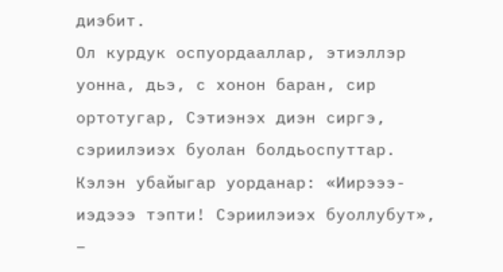диэбит.
Ол курдук оспуордааллар, этиэллэр уонна, дьэ, с хонон баран, сир ортотугар, Сэтиэнэх диэн сиргэ, сэриилэиэх буолан болдьоспуттар.
Кэлэн убайыгар уорданар: «Иирэээ-иэдэээ тэпти! Сэриилэиэх буоллубут», –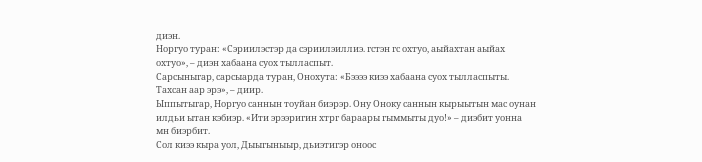диэн.
Норгуо туран: «Сэриилэстэр да сэриилэиллиэ. гстэн гс охтуо, аыйахтан аыйах охтуо», – диэн хабаана суох тылласпыт.
Сарсыныгар, сарсыарда туран, Онохута: «Бээээ киээ хабаана суох тылласпыты. Тахсан аар эрэ», – диир.
Ыппытыгар, Норгуо саннын тоуйан биэрэр. Ону Оноку саннын кырыытын мас оунан илдьи ытан кэбиэр. «Ити эрээригин хтрг бараары гыммыты дуо!» – диэбит уонна мн биэрбит.
Сол киээ кыра уол, Дыыгыныыр, дьиэтигэр оноос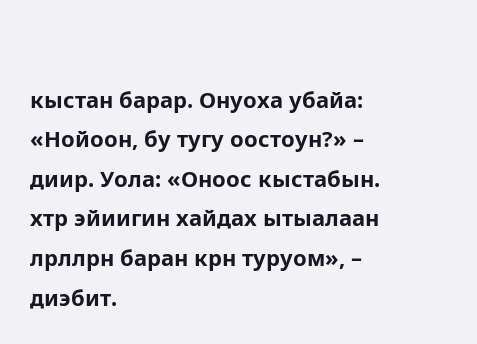кыстан барар. Онуоха убайа: «Нойоон, бу тугу оостоун?» – диир. Уола: «Оноос кыстабын. хтр эйиигин хайдах ытыалаан лрллрн баран крн туруом», – диэбит.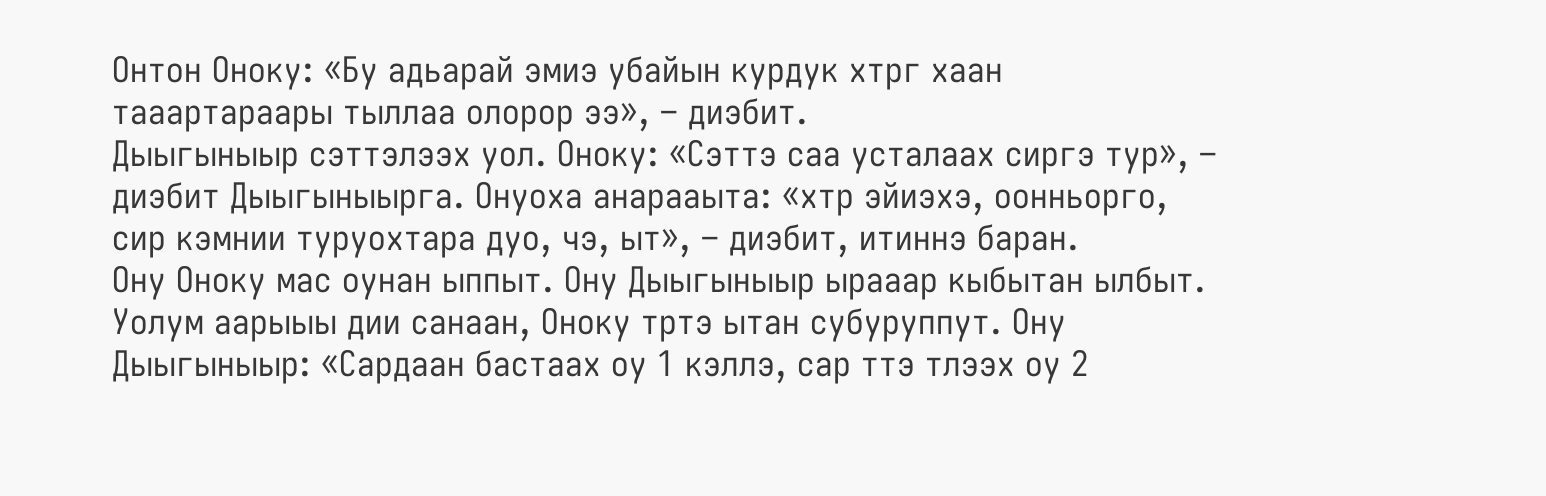Онтон Оноку: «Бу адьарай эмиэ убайын курдук хтрг хаан тааартараары тыллаа олорор ээ», – диэбит.
Дыыгыныыр сэттэлээх уол. Оноку: «Сэттэ саа усталаах сиргэ тур», – диэбит Дыыгыныырга. Онуоха анарааыта: «хтр эйиэхэ, оонньорго, сир кэмнии туруохтара дуо, чэ, ыт», – диэбит, итиннэ баран.
Ону Оноку мас оунан ыппыт. Ону Дыыгыныыр ырааар кыбытан ылбыт. Уолум аарыыы дии санаан, Оноку тртэ ытан субуруппут. Ону Дыыгыныыр: «Сардаан бастаах оу 1 кэллэ, сар ттэ тлээх оу 2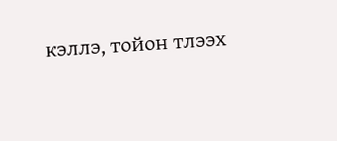кэллэ, тойон тлээх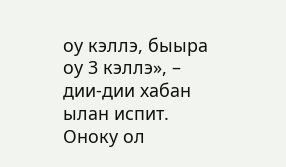оу кэллэ, быыра оу 3 кэллэ», – дии-дии хабан ылан испит.
Оноку ол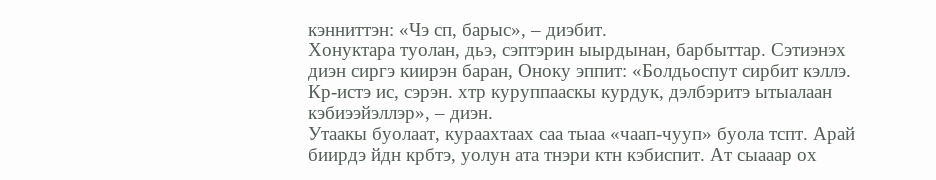кэнниттэн: «Чэ сп, барыс», – диэбит.
Хонуктара туолан, дьэ, сэптэрин ыырдынан, барбыттар. Сэтиэнэх диэн сиргэ киирэн баран, Оноку эппит: «Болдьоспут сирбит кэллэ. Кр-истэ ис, сэрэн. хтр куруппааскы курдук, дэлбэритэ ытыалаан кэбиээйэллэр», – диэн.
Утаакы буолаат, кураахтаах саа тыаа «чаап-чууп» буола тспт. Арай биирдэ йдн крбтэ, уолун ата тнэри ктн кэбиспит. Ат сыааар ох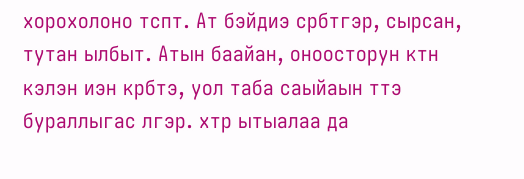хорохолоно тспт. Ат бэйдиэ србтгэр, сырсан, тутан ылбыт. Атын баайан, оноосторун ктн кэлэн иэн крбтэ, уол таба саыйаын ттэ бураллыгас лгэр. хтр ытыалаа да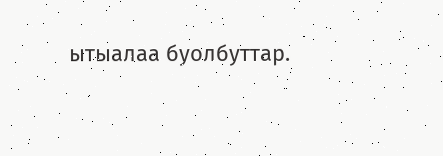ытыалаа буолбуттар.